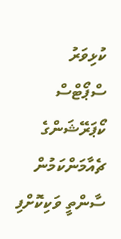ކުޅިވަރު
ސްޕޯޓްސް ކޯޕަރޭޝަންގެ ޗެއާމަންކަމުން ސާންތީ ވަކިކޮށްފި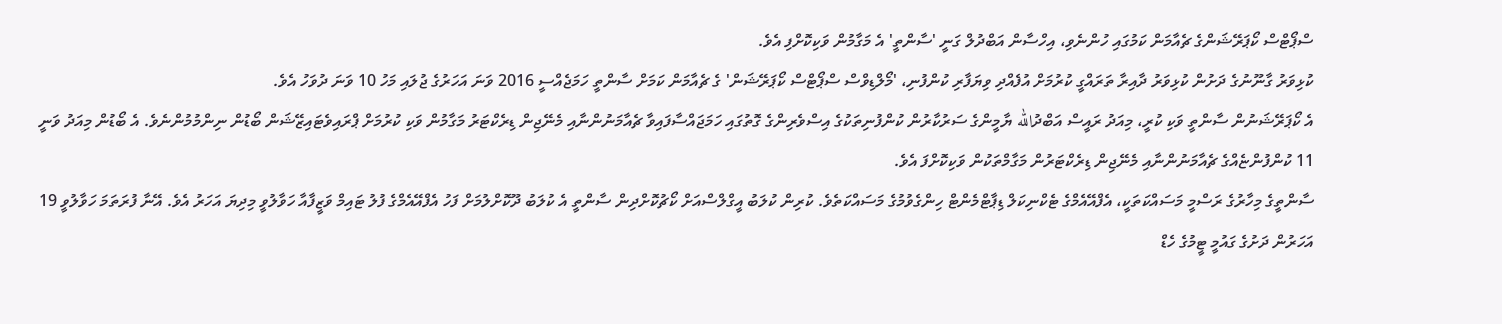ސްޕޯޓްސް ކޯޕަރޭޝަންގެ ޗެއާމަން ކަމުގައި ހުންނެވި، އިހްސާން އަބްދުލް ގަނީ 'ސާންތީ' އެ މަގާމުން ވަކިކޮށްފި އެވެ.
ކުޅިވަރު ގާނޫނުގެ ދަށުން ކުޅިވަރު ދާއިރާ ތަރައްގީ ކުރުމަށް އުފެއްދި ވިޔަފާރި ކުންފުނި، 'މޯލްޑިވްސް ސްޕޯޓްސް ކޯޕަރޭޝަން' ގެ ޗެއާމަން ކަމަށް ސާންތީ ހަމަޖެއްސީ 2016 ވަނަ އަހަރުގެ ޖުލައި މަހު 10 ވަނަ ދުވަހު އެވެ.
އެ ކޯޕަރޭޝަނުން ސާންތީ ވަކި ކުރީ، މިއަދު ރައީސް އަބްދުالله ޔާމީންގެ ސަރުކާރުން ކުންފުނިތަކުގެ އިސްވެރިންގެ ގޮތުގައި ހަމަޖައްސާފައިވާ ޗެއާމަނުންނާއި މެނޭޖިން ޑިރެކްޓަރު މަގާމުން ވަކި ކުރުމަށް ޕްރައިވެޓައިޒޭޝަން ބޯޑުން ނިންމުމުންނެވެ. އެ ބޯޑުން މިއަދު ވަނީ 11 ކުންފުންޏެއްގެ ޗެއާމަނުންނާއި މެނޭޖިން ޑިރެކްޓަރުން މަގާމްތަކުން ވަކިކޮށްފަ އެވެ.
ސާންތީގެ މިހާރުގެ ރަސްމީ މަސައްކަތަކީ، އެފްއޭއެމްގެ ޓެކްނިކަލް ޑިޕާޓްމެންޓް ހިންގެވުމުގެ މަސައްކަތެވެ. ކުރިން ކުލަބު އީގްލްސްއަށް ކޯޗުކޮށްދިން ސާންތީ އެ ކުލަބު ދޫކޮށްލުމަށް ފަހު އެފްއޭއެމްގެ ފުލު ޓައިމް ވަޒީފާއާ ހަވާލުވީ މިދިޔަ އަހަރު އެވެ. އޭނާ ފުރަތަމަ ހަވާލުވީ 19 އަހަރުން ދަށުގެ ގައުމީ ޓީމުގެ ހެޑް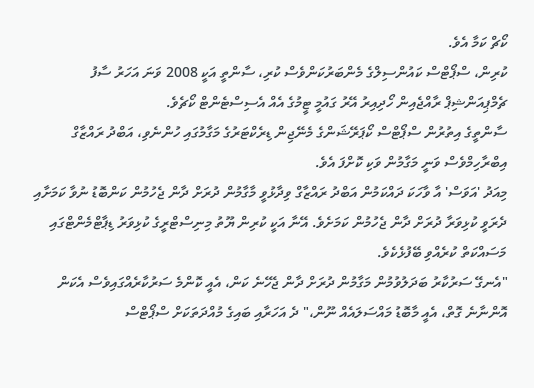ކޯޗް ކަމާ އެވެ.
ކުރިން، ސްޕޯޓްސް ކައުންސިލްގެ މެންބަރުކަންވެސް ކުރި، ސާންތީ އަކީ 2008 ވަނަ އަހަރު ސާފު ޗެމްޕިއަންޝިޕް ރާއްޖެއިން ހޯދިއިރު އޭރު ގައުމީ ޓީމުގެ އެއް އެސިސްޓެންޓް ކޯޗެވެ.
ސާންތީގެ އިތުރުން ސްޕޯޓްސް ކޯޕަރޭޝަންގެ މެނޭޖިން ޑިރެކްޓަރުގެ މަގާމުގައި ހުންނެވި، އަބްދު ރައްޒާގް އިބްރާހިމްވެސް ވަނީ މަގާމުން ވަކި ކޮށްފަ އެވެ.
މިއަދު 'އަވަސް' އާ ވާހަކަ ދައްކަމުން އަބްދު ރައްޒާގް ވިދާޅުވީ މާގާމުން ދުރަށް ދާން ޖެހުމުން ކަންބޮޑު ނުވާ ކަމަށާއި ދެރަވީ ކުޅިވަރާ ދުރަށް ދާން ޖެހުމުން ކަމަށެވެ. އޭނާ އަކީ ކުރިން ޔޫތު މިނިސްޓްރީގެ ކުޅިވަރު ޑިޕާޓްމެންޓްގައި މަސައްކަތް ކުރެއްވި ބޭފުޅެކެވެ.
"އެނގޭ ސަރުކާރު ބަދަލުވުމުން މަގާމުން ދުރަށް ދާން ޖެހޭނެ ކަން، އެއީ ކޮންމެ ސަރުކާރެއްގައިވެސް އެކަން އޮންނާނެ ގޮތް، އެއީ މާބޮޑު މައްސަލައެއް ނޫން،" ދެ އަހަރާއި ބައިގެ މުއްދަތަކަށް ސްޕޯޓްސް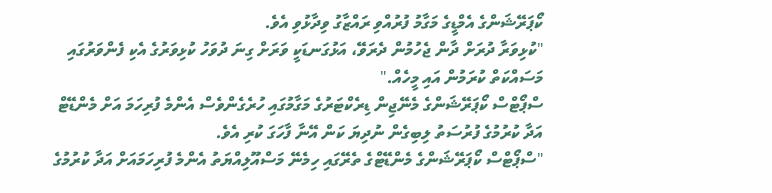ކޯޕަރޭޝަންގެ އެމްޑީގެ މަގާމު ފުރުއްވި ރައްޒާގު ވިދާޅުވި އެވެ.
"ކުޅިވަރާ ދުރަށް ދާން ޖެހުމުން ދެރަވޭ، އަޅުގަނޑަކީ ވަރަށް ގިނަ ދުވަހު ކުޅިވަރުގެ އެކި ފެންވަރުގައި މަސައްކަތް ކުރަމުން އައި މީހެއް."
ސްޕޯޓްސް ކޯޕަރޭޝަންގެ މެނޭޖިން ޑިރެކްޓަރުގެ މަގާމުގައި ހުރެގެންވެސް އެންމެ ފުރިހަމަ އަށް މެންޑޭޓް އަދާ ކުރުމުގެ ފުރުސަތު ލިބިގެން ނުދިޔަ ކަން އޭނާ ފާހަގަ ކުރި އެވެ.
"ސްޕޯޓްސް ކޯޕަރޭޝަންގެ މެންޑޭޓްގެ ތެރޭގައި ހިމެނޭ މަސްއޫލިއްޔަތު އެންމެ ފުރިހަމައަށް އަދާ ކުރުމުގެ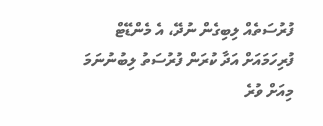ފުރުސަތެއް ލިބިގެން ނުދޭ، އެ މެންޑޭޓް ފުރިހަމައަށް އަދާ ކުރަން ފުރުސަތު ލިބުނުނަމަ މިއަށް ވުރެ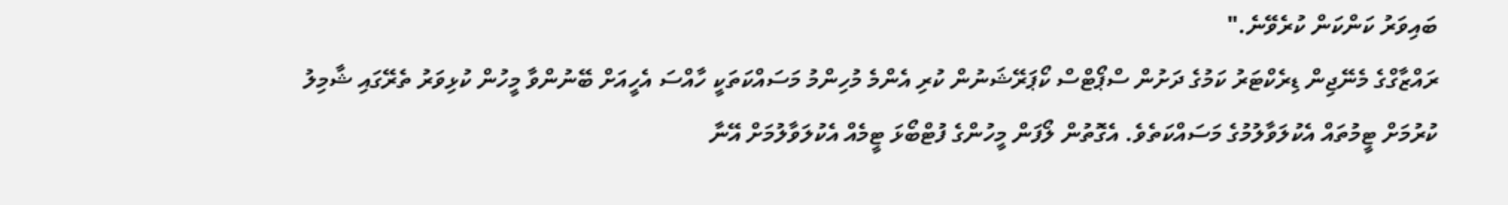ބައިވަރު ކަންކަން ކުރެވޭނެ."
ރައްޒާގްގެ މެނޭޖިން ޑިރެކްޓަރު ކަމުގެ ދަށުން ސްޕޯޓްސް ކޯޕަރޭޝަނުން ކުރި އެންމެ މުހިންމު މަސައްކަތަކީ ހާއްސަ އެހީއަށް ބޭނުންވާ މީހުން ކުޅިވަރު ތެރޭގައި ޝާމިލު ކުރުމަށް ޓީމުތައް އެކުލަވާލުމުގެ މަސައްކަތެވެ. އެގޮތުން ލޯފަން މީހުންގެ ފުޓްބޯޅަ ޓީމެއް އެކުލަވާލުމަށް އޭނާ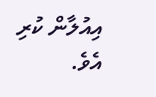އިއުލާން ކުރި އެވެ.